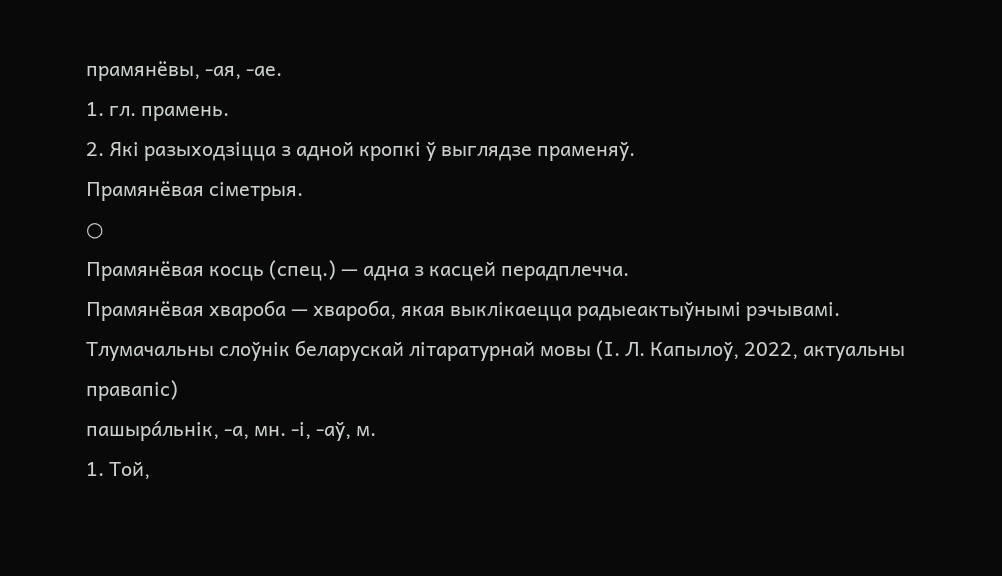прамянёвы, -ая, -ае.
1. гл. прамень.
2. Які разыходзіцца з адной кропкі ў выглядзе праменяў.
Прамянёвая сіметрыя.
○
Прамянёвая косць (спец.) — адна з касцей перадплечча.
Прамянёвая хвароба — хвароба, якая выклікаецца радыеактыўнымі рэчывамі.
Тлумачальны слоўнік беларускай літаратурнай мовы (І. Л. Капылоў, 2022, актуальны правапіс)
пашыра́льнік, -а, мн. -і, -аў, м.
1. Той,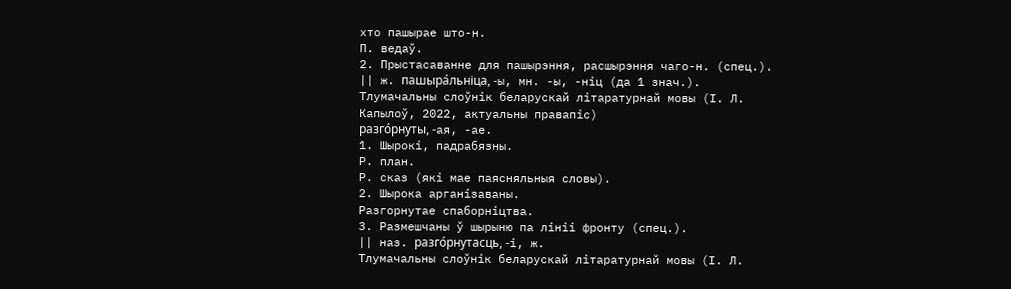хто пашырае што-н.
П. ведаў.
2. Прыстасаванне для пашырэння, расшырэння чаго-н. (спец.).
|| ж. пашыра́льніца, -ы, мн. -ы, -ніц (да 1 знач.).
Тлумачальны слоўнік беларускай літаратурнай мовы (І. Л. Капылоў, 2022, актуальны правапіс)
разго́рнуты, -ая, -ае.
1. Шырокі, падрабязны.
Р. план.
Р. сказ (які мае паясняльныя словы).
2. Шырока арганізаваны.
Разгорнутае спаборніцтва.
3. Размешчаны ў шырыню па лініі фронту (спец.).
|| наз. разго́рнутасць, -і, ж.
Тлумачальны слоўнік беларускай літаратурнай мовы (І. Л.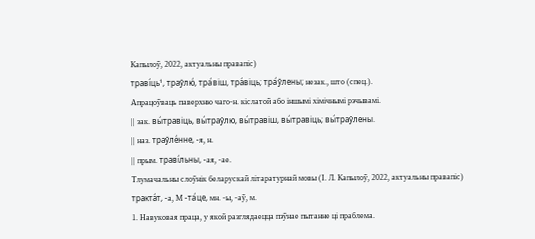Капылоў, 2022, актуальны правапіс)
траві́ць¹, траўлю́, тра́віш, тра́віць; тра́ўлены; незак., што (спец.).
Апрацоўваць паверхню чаго-н. кіслатой або іншымі хімічнымі рэчывамі.
|| зак. вы́травіць, вы́траўлю, вы́травіш, вы́травіць; вы́траўлены.
|| наз. траўле́нне, -я, н.
|| прым. траві́льны, -ая, -ае.
Тлумачальны слоўнік беларускай літаратурнай мовы (І. Л. Капылоў, 2022, актуальны правапіс)
тракта́т, -а, М -та́це, мн. -ы, -аў, м.
1. Навуковая праца, у якой разглядаецца пэўнае пытанне ці праблема.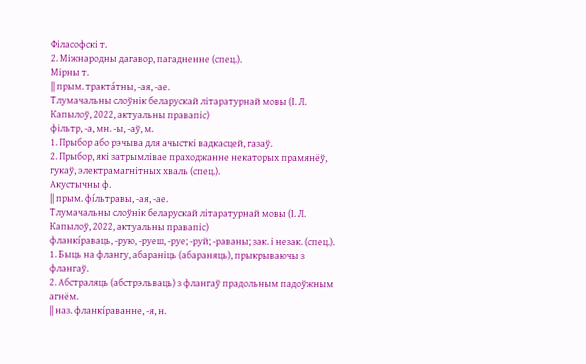Філасофскі т.
2. Міжнародны дагавор, пагадненне (спец.).
Мірны т.
|| прым. тракта́тны, -ая, -ае.
Тлумачальны слоўнік беларускай літаратурнай мовы (І. Л. Капылоў, 2022, актуальны правапіс)
фільтр, -а, мн. -ы, -аў, м.
1. Прыбор або рэчыва для ачысткі вадкасцей, газаў.
2. Прыбор, які затрымлівае праходжанне некаторых прамянёў, гукаў, электрамагнітных хваль (спец.).
Акустычны ф.
|| прым. фі́льтравы, -ая, -ае.
Тлумачальны слоўнік беларускай літаратурнай мовы (І. Л. Капылоў, 2022, актуальны правапіс)
фланкі́раваць, -рую, -руеш, -руе; -руй; -раваны; зак. і незак. (спец.).
1. Быць на флангу, абараніць (абараняць), прыкрываючы з флангаў.
2. Абстраляць (абстрэльваць) з флангаў прадольным падоўжным агнём.
|| наз. фланкі́раванне, -я, н.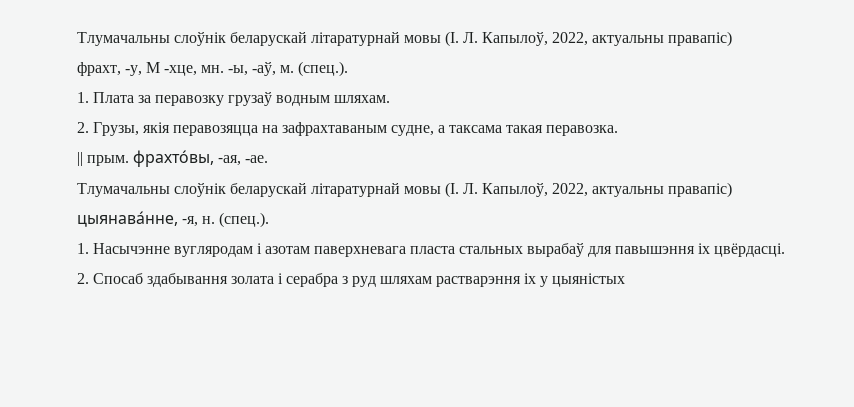Тлумачальны слоўнік беларускай літаратурнай мовы (І. Л. Капылоў, 2022, актуальны правапіс)
фрахт, -у, М -хце, мн. -ы, -аў, м. (спец.).
1. Плата за перавозку грузаў водным шляхам.
2. Грузы, якія перавозяцца на зафрахтаваным судне, а таксама такая перавозка.
|| прым. фрахто́вы, -ая, -ае.
Тлумачальны слоўнік беларускай літаратурнай мовы (І. Л. Капылоў, 2022, актуальны правапіс)
цыянава́нне, -я, н. (спец.).
1. Насычэнне вугляродам і азотам паверхневага пласта стальных вырабаў для павышэння іх цвёрдасці.
2. Спосаб здабывання золата і серабра з руд шляхам растварэння іх у цыяністых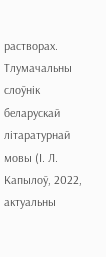растворах.
Тлумачальны слоўнік беларускай літаратурнай мовы (І. Л. Капылоў, 2022, актуальны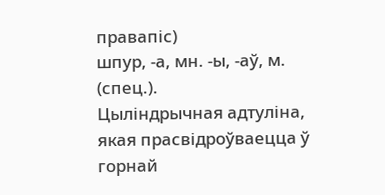правапіс)
шпур, -а, мн. -ы, -аў, м. (спец.).
Цыліндрычная адтуліна, якая прасвідроўваецца ў горнай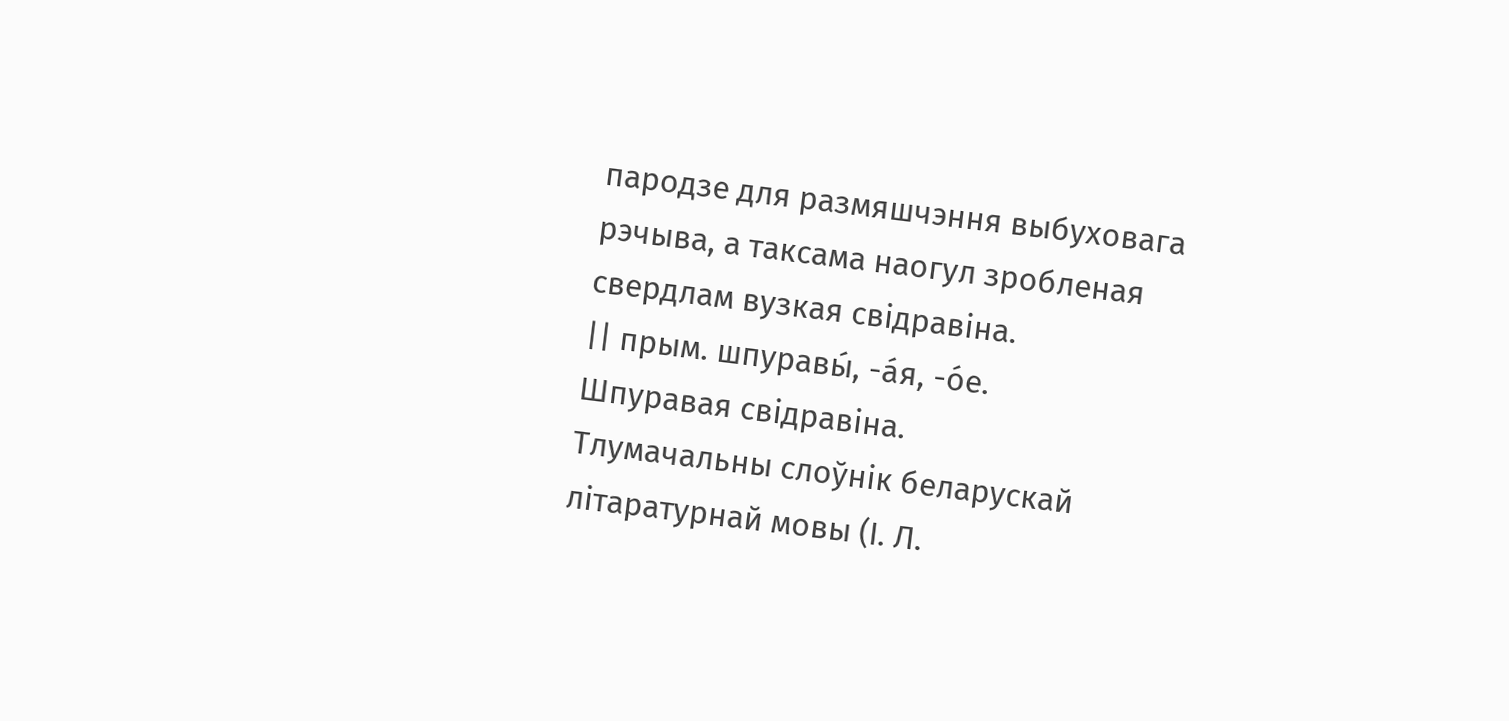пародзе для размяшчэння выбуховага рэчыва, а таксама наогул зробленая свердлам вузкая свідравіна.
|| прым. шпуравы́, -а́я, -о́е.
Шпуравая свідравіна.
Тлумачальны слоўнік беларускай літаратурнай мовы (І. Л.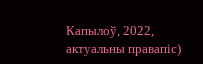Капылоў, 2022, актуальны правапіс)